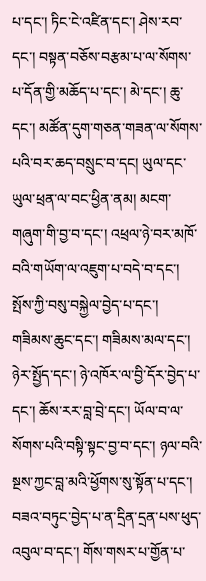པ་དང་། ཏིང་ངེ་འཛིན་དང་། ཤེས་རབ་དང་། བསྟན་བཅོས་བརྩམ་པ་ལ་སོགས་པ་དོན་གྱི་མཆོད་པ་དང་། མེ་དང་། ཆུ་དང་། མཚོན་དུག་གཅན་གཟན་ལ་སོགས་པའི་བར་ཆད་བསྲུང་བ་དང། ཡུལ་དང་ཡུལ་ཕྲན་ལ་བང་ཕྱིན་ནམ། མངག་གཞུག་གི་བྱ་བ་དང་། འཕྲལ་ཉེ་བར་མཁོ་བའི་གཡོག་ལ་འཇུག་པ་བདེ་བ་དང་། སྤོས་ཀྱི་བསུ་བསྐྱེལ་བྱེད་པ་དང་། གཟིམས་ཆུང་དང་། གཟིམས་མལ་དང་། ཉེར་སྤྱོད་དང་། ཉེ་འཁོར་ལ་བྱི་དོར་བྱེད་པ་དང་། ཆོས་རར་བླ་བྲེ་དང་། ཡོལ་བ་ལ་སོགས་པའི་བསྟི་སྟང་བྱ་བ་དང་། ཉལ་བའི་སྔས་ཀྱང་བླ་མའི་ཕྱོགས་སུ་སྟོན་པ་དང་། བཟའ་བཏུང་བྱེད་པ་ན་དྲིན་དྲན་པས་ཕུད་འབུལ་བ་དང་། གོས་གསར་པ་གྱོན་པ་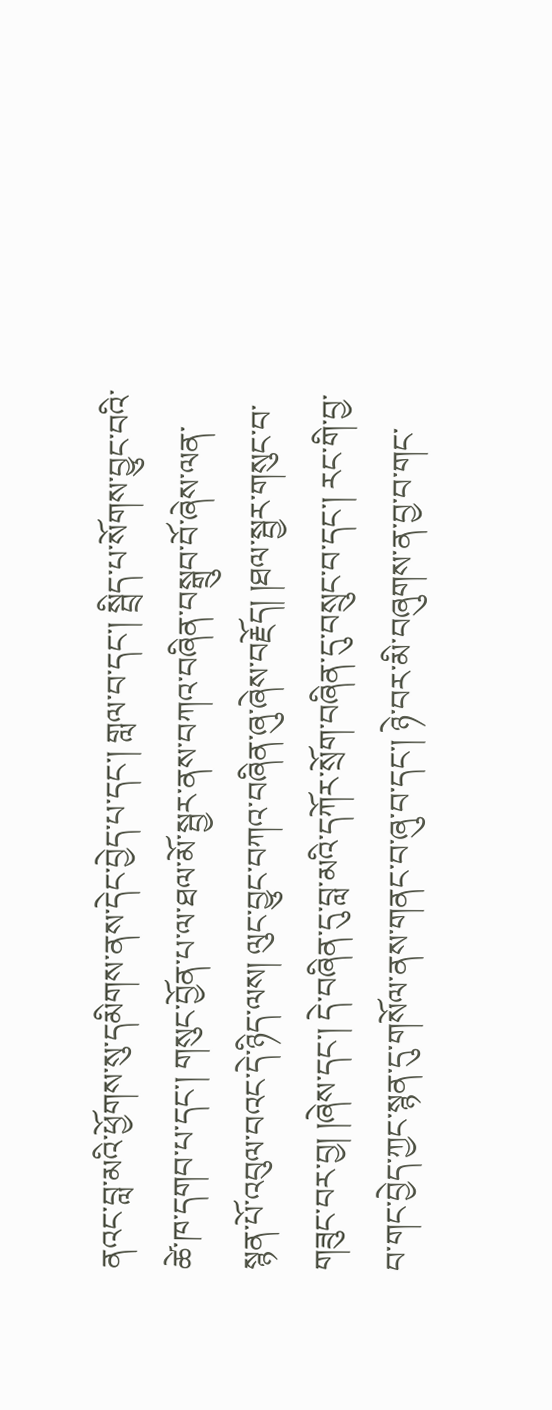ནའང་བླ་མའི་ཕྱོགས་སུ་དམིགས་ནས་དེང་བྱེད་པ་དང་། གླལ་བ་དང་། སྦྲིད་པ་སོགས་བྱུང་བའི་ཚེ་ཁ་དགབ་པ་དང་། གསུང་བྱོན་པ་ལ་ཐལ་མོ་སྦྱར་ནས་བཀའ་བཞིན་བསྒྲུབ་བོ་ཞེས་ལན་སྙན་པོ་འབུལ་བའང་དེ་ཉིད་ལས། ལུང་བྱུང་བཀའ་བཞིན་ཞུ་ཞེས་བརྗོད། །ཐལ་སྦྱར་གསུང་བ་གཟུང་བར་བྱ། །ཞེས་དང་། དེ་བཞིན་དུ་བླ་མའི་དཀོར་སྲོག་བཞིན་དུ་བསྲུང་བ་དང་། རང་གི་བྱ་བ་གང་བྱེད་ཀྱང་སྙན་དུ་གསོལ་ནས་གནང་བ་ཞུ་བ་དང་། ཉེ་བར་མི་བཞུགས་ན་བྱ་བ་གང་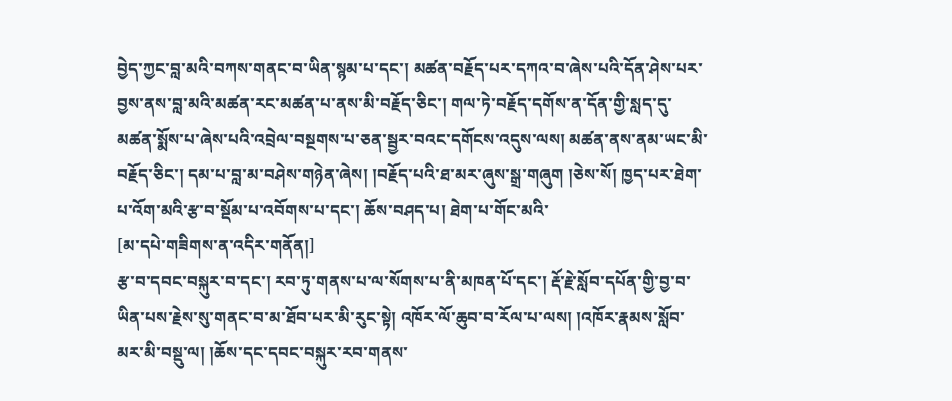བྱེད་ཀྱང་བླ་མའི་བཀས་གནང་བ་ཡིན་སྙམ་པ་དང་། མཚན་བརྗོད་པར་དཀའ་བ་ཞེས་པའི་དོན་ཤེས་པར་བྱས་ནས་བླ་མའི་མཚན་རང་མཚན་པ་ནས་མི་བརྗོད་ཅིང་། གལ་ཏེ་བརྗོད་དགོས་ན་དོན་གྱི་སླད་དུ་མཚན་སྨོས་པ་ཞེས་པའི་འབྲེལ་བསྔགས་པ་ཅན་སྦྱར་བའང་དགོངས་འདུས་ལས། མཚན་ནས་ནམ་ཡང་མི་བརྗོད་ཅིང་། དམ་པ་བླ་མ་བཤེས་གཉེན་ཞེས། །བརྗོད་པའི་ཐ་མར་ཞུས་སྒྲ་གཞུག །ཅེས་སོ། ཁྱད་པར་ཐེག་པ་འོག་མའི་རྩ་བ་སྡོམ་པ་འབོགས་པ་དང་། ཆོས་བཤད་པ། ཐེག་པ་གོང་མའི་
[མ་དཔེ་གཟིགས་ན་འདིར་གནོན།]
རྩ་བ་དབང་བསྐུར་བ་དང་། རབ་ཏུ་གནས་པ་ལ་སོགས་པ་ནི་མཁན་པོ་དང་། རྡོ་རྗེ་སློབ་དཔོན་གྱི་བྱ་བ་ཡིན་པས་རྗེས་སུ་གནང་བ་མ་ཐོབ་པར་མི་རུང་སྟེ། འཁོར་ལོ་ཆུབ་བ་རོལ་པ་ལས། །འཁོར་རྣམས་སློབ་མར་མི་བསྡུ་ལ། །ཆོས་དང་དབང་བསྐུར་རབ་གནས་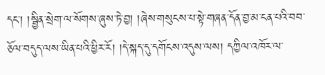དང་། །སྦྱིན་སྲེག་ལ་སོགས་ཞུས་ཏེ་བྱ། །ཞེས་གསུངས་པ་སྟེ་གཞན་དོན་བྱ་མ་ངན་པའི་བབ་ཅོལ་བདུད་ལས་ཡིན་པའི་ཕྱིར་རོ། །དེ་སྐད་དུ་དགོངས་འདུས་ལས། དཀྱིལ་འཁོར་ལ་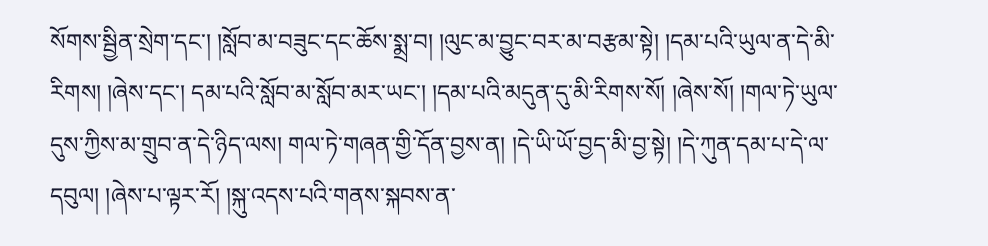སོགས་སྦྱིན་སྲེག་དང་། །སློབ་མ་བཟུང་དང་ཆོས་སྨྲ་བ། །ལུང་མ་བྱུང་བར་མ་བརྩམ་སྟེ། །དམ་པའི་ཡུལ་ན་དེ་མི་རིགས། །ཞེས་དང་། དམ་པའི་སློབ་མ་སློབ་མར་ཡང་། །དམ་པའི་མདུན་དུ་མི་རིགས་སོ། །ཞེས་སོ། །གལ་ཏེ་ཡུལ་དུས་ཀྱིས་མ་གྲུབ་ན་དེ་ཉིད་ལས། གལ་ཏེ་གཞན་གྱི་དོན་བྱས་ན། །དེ་ཡི་ཡོ་བྱད་མི་བྱ་སྟེ། །དེ་ཀུན་དམ་པ་དེ་ལ་དབུལ། །ཞེས་པ་ལྟར་རོ། །སྐུ་འདས་པའི་གནས་སྐབས་ན་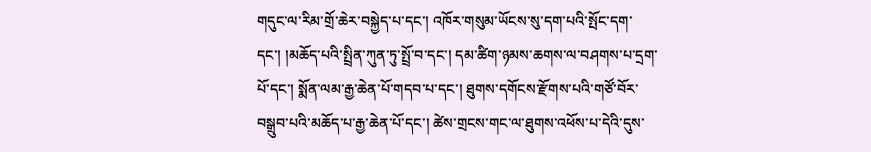གདུང་ལ་རིམ་གྲོ་ཆེར་བསྐྱེད་པ་དང་། འཁོར་གསུམ་ཡོངས་སུ་དག་པའི་སྤོང་དག་དང་། །མཆོད་པའི་སྤྲིན་ཀུན་ཏུ་སྤྲོ་བ་དང་། དམ་ཚིག་ཉམས་ཆགས་ལ་བཤགས་པ་དྲག་པོ་དང་། སྨོན་ལམ་རྒྱ་ཆེན་པོ་གདབ་པ་དང་། ཐུགས་དགོངས་རྫོགས་པའི་གཙོ་བོར་བསྒྲུབ་པའི་མཆོད་པ་རྒྱ་ཆེན་པོ་དང་། ཚེས་གྲངས་གང་ལ་ཐུགས་འཕོས་པ་དེའི་དུས་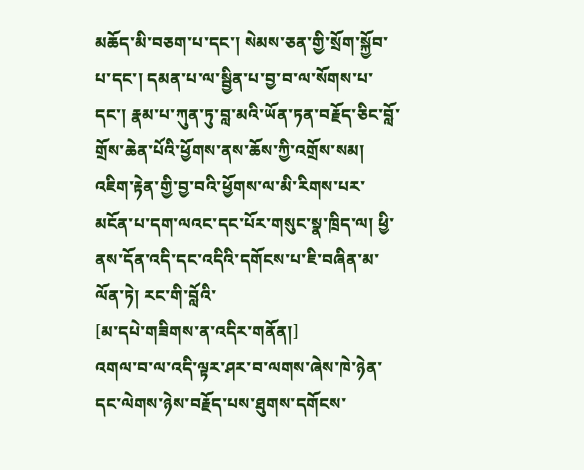མཆོད་མི་བཅག་པ་དང་། སེམས་ཅན་གྱི་སྲོག་སྐྱོབ་པ་དང་། དམན་པ་ལ་སྦྱིན་པ་བྱ་བ་ལ་སོགས་པ་དང་། རྣམ་པ་ཀུན་ཏུ་བླ་མའི་ཡོན་ཏན་བརྗོད་ཅིང་བློ་གྲོས་ཆེན་པོའི་ཕྱོགས་ནས་ཆོས་ཀྱི་འགྲོས་སམ། འཇིག་རྟེན་གྱི་བྱ་བའི་ཕྱོགས་ལ་མི་རིགས་པར་མངོན་པ་དག་ལའང་དང་པོར་གསུང་སྣ་ཁྲིད་ལ། ཕྱི་ནས་དོན་འདི་དང་འདིའི་དགོངས་པ་ཇི་བཞིན་མ་ལོན་ཏེ། རང་གི་བློའི་
[མ་དཔེ་གཟིགས་ན་འདིར་གནོན།]
འགལ་བ་ལ་འདི་ལྟར་ཤར་བ་ལགས་ཞེས་ཁེ་ཉེན་དང་ལེགས་ཉེས་བརྗོད་པས་ཐུགས་དགོངས་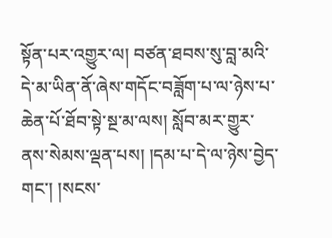སྟོན་པར་འགྱུར་ལ། བཙན་ཐབས་སུ་བླ་མའི་དེ་མ་ཡིན་ནོ་ཞེས་གདོང་བཟློག་པ་ལ་ཉེས་པ་ཆེན་པོ་ཐོབ་སྟེ་སྔ་མ་ལས། སློབ་མར་གྱུར་ནས་སེམས་ལྡན་པས། །དམ་པ་དེ་ལ་ཉེས་བྱེད་གང་། །སངས་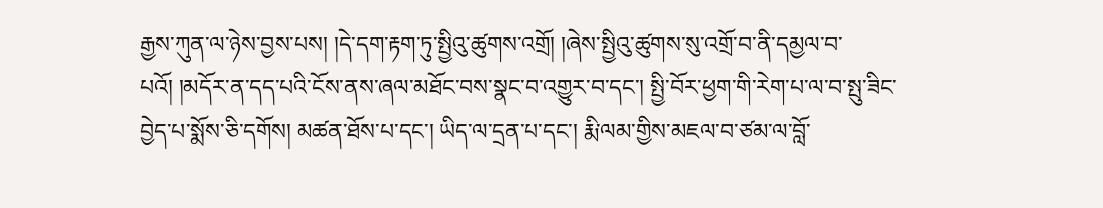རྒྱས་ཀུན་ལ་ཉེས་བྱས་པས། །དེ་དག་རྟག་ཏུ་སྤྱིའུ་ཚུགས་འགྲོ། །ཞེས་སྤྱིའུ་ཚུགས་སུ་འགྲོ་བ་ནི་དམྱལ་བ་པའོ། །མདོར་ན་དད་པའི་ངོས་ནས་ཞལ་མཐོང་བས་སྣང་བ་འགྱུར་བ་དང་། སྤྱི་བོར་ཕྱག་གི་རེག་པ་ལ་བ་སྤུ་ཟིང་བྱེད་པ་སྨོས་ཅི་དགོས། མཚན་ཐོས་པ་དང་། ཡིད་ལ་དྲན་པ་དང་། རྨི་ལམ་གྱིས་མཇལ་བ་ཙམ་ལ་བློ་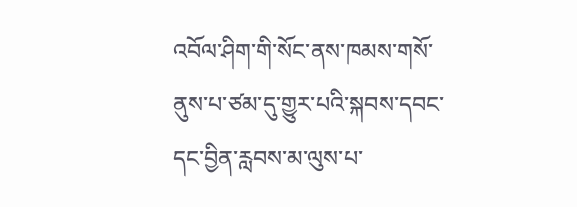འབོལ་ཤིག་གི་སོང་ནས་ཁམས་གསོ་ནུས་པ་ཙམ་དུ་གྱུར་པའི་སྐབས་དབང་དང་བྱིན་རླབས་མ་ལུས་པ་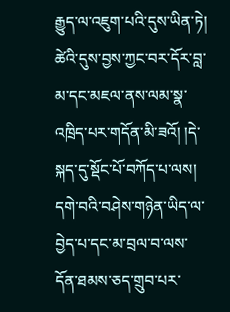རྒྱུད་ལ་འཇུག་པའི་དུས་ཡིན་ཏེ། ཚེའི་དུས་བྱས་ཀྱང་བར་དོར་བླ་མ་དང་མཇལ་ནས་ལམ་སྣ་འཁྲིད་པར་གདོན་མི་ཟའོ། །དེ་སྐད་དུ་སྡོང་པོ་བཀོད་པ་ལས། དགེ་བའི་བཤེས་གཉེན་ཡིད་ལ་བྱེད་པ་དང་མ་བྲལ་བ་ལས་དོན་ཐམས་ཅད་གྲུབ་པར་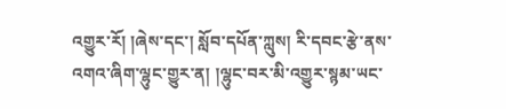འགྱུར་རོ། །ཞེས་དང་། སློབ་དཔོན་ཀླུས། རི་དབང་རྩེ་ནས་འགའ་ཞིག་ལྷུང་གྱུར་ན། །ལྷུང་བར་མི་འགྱུར་སྙམ་ཡང་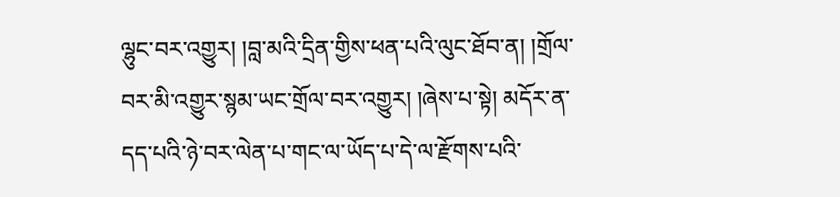ལྷུང་བར་འགྱུར། །བླ་མའི་དྲིན་གྱིས་ཕན་པའི་ལུང་ཐོབ་ན། །གྲོལ་བར་མི་འགྱུར་སྙམ་ཡང་གྲོལ་བར་འགྱུར། །ཞེས་པ་སྟེ། མདོར་ན་དད་པའི་ཉེ་བར་ལེན་པ་གང་ལ་ཡོད་པ་དེ་ལ་རྫོགས་པའི་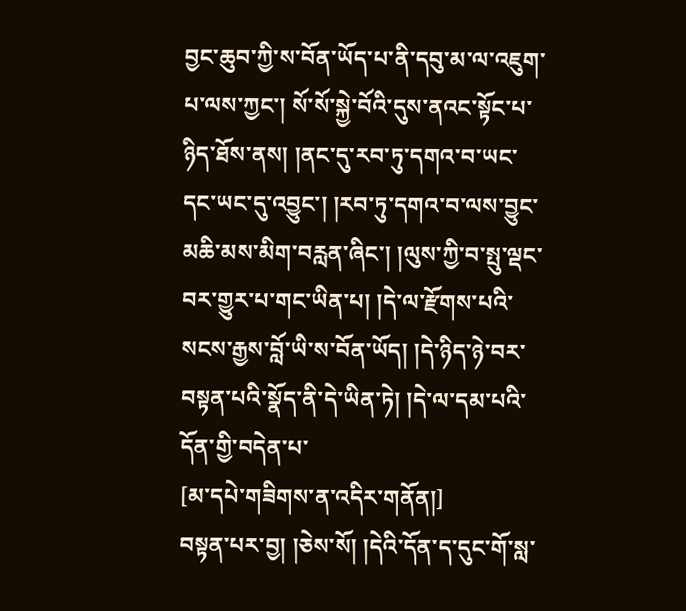བྱང་ཆུབ་ཀྱི་ས་བོན་ཡོད་པ་ནི་དབུ་མ་ལ་འཇུག་པ་ལས་ཀྱང་། སོ་སོ་སྐྱེ་བོའི་དུས་ནའང་སྟོང་པ་ཉིད་ཐོས་ནས། །ནང་དུ་རབ་ཏུ་དགའ་བ་ཡང་དང་ཡང་དུ་འབྱུང་། །རབ་ཏུ་དགའ་བ་ལས་བྱུང་མཆི་མས་མིག་བརླན་ཞིང་། །ལུས་ཀྱི་བ་སྤུ་ལྡང་བར་གྱུར་པ་གང་ཡིན་པ། །དེ་ལ་རྫོགས་པའི་སངས་རྒྱས་བློ་ཡི་ས་བོན་ཡོད། །དེ་ཉིད་ཉེ་བར་བསྟན་པའི་སྣོད་ནི་དེ་ཡིན་ཏེ། །དེ་ལ་དམ་པའི་དོན་གྱི་བདེན་པ་
[མ་དཔེ་གཟིགས་ན་འདིར་གནོན།]
བསྟན་པར་བྱ། །ཅེས་སོ། །དེའི་དོན་ད་དུང་གོ་སླ་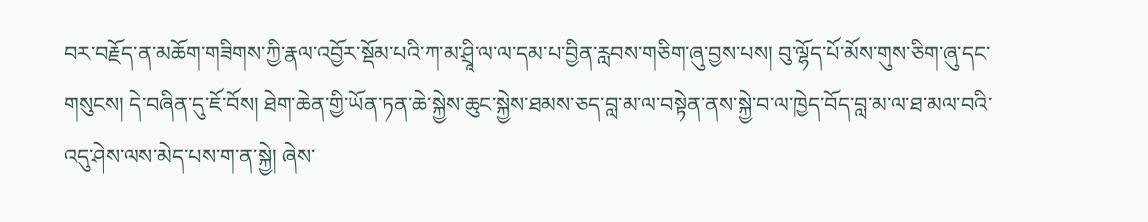བར་བརྗོད་ན་མཆོག་གཟིགས་ཀྱི་རྣལ་འབྱོར་སྡོམ་པའི་ཀ་མ་ཤྲཱི་ལ་ལ་དམ་པ་བྱིན་རླབས་གཅིག་ཞུ་བྱས་པས། བུ་ལྷོད་པོ་མོས་གུས་ཅིག་ཞུ་དང་གསུངས། དེ་བཞིན་དུ་ཇོ་བོས། ཐེག་ཆེན་གྱི་ཡོན་ཏན་ཆེ་སྐྱེས་ཆུང་སྐྱེས་ཐམས་ཅད་བླ་མ་ལ་བསྟེན་ནས་སྐྱེ་བ་ལ་ཁྱེད་བོད་བླ་མ་ལ་ཐ་མལ་བའི་འདུ་ཤེས་ལས་མེད་པས་ག་ན་སྐྱེ། ཞེས་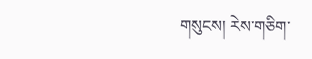གསུངས། རེས་གཅིག་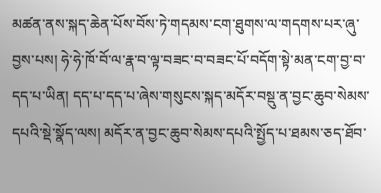མཚན་ནས་སྐད་ཆེན་པོས་བོས་ཏེ་གདམས་ངག་ཐུགས་ལ་གདགས་པར་ཞུ་བྱས་པས། ཧེ་ཧེ་ཁོ་བོ་ལ་རྣ་བ་ལྟ་བཟང་བ་བཟང་པོ་བདོག་སྟེ་མན་ངག་བྱ་བ་དད་པ་ཡིན། དད་པ་དད་པ་ཞེས་གསུངས་སྐད་མདོར་བསྡུ་ན་བྱང་ཆུབ་སེམས་དཔའི་སྡེ་སྣོད་ལས། མདོར་ན་བྱང་ཆུབ་སེམས་དཔའི་སྤྱོད་པ་ཐམས་ཅད་ཐོབ་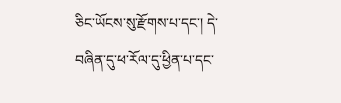ཅིང་ཡོངས་སུ་རྫོགས་པ་དང་། དེ་བཞིན་དུ་ཕ་རོལ་དུ་ཕྱིན་པ་དང་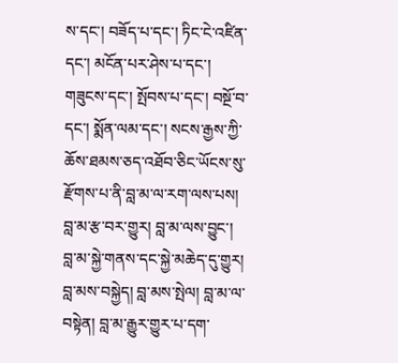ས་དང་། བཟོད་པ་དང་། ཏིང་ངེ་འཛིན་དང་། མངོན་པར་ཤེས་པ་དང་། གཟུངས་དང་། སྤོབས་པ་དང་། བསྔོ་བ་དང་། སྨོན་ལམ་དང་། སངས་རྒྱས་ཀྱི་ཆོས་ཐམས་ཅད་འཐོབ་ཅིང་ཡོངས་སུ་རྫོགས་པ་ནི་བླ་མ་ལ་རག་ལས་པས། བླ་མ་རྩ་བར་གྱུར། བླ་མ་ལས་བྱུང་། བླ་མ་སྐྱེ་གནས་དང་སྐྱེ་མཆེད་དུ་གྱུར། བླ་མས་བསྐྱེད། བླ་མས་སྤེལ། བླ་མ་ལ་བསྟེན། བླ་མ་རྒྱུར་གྱུར་པ་དག་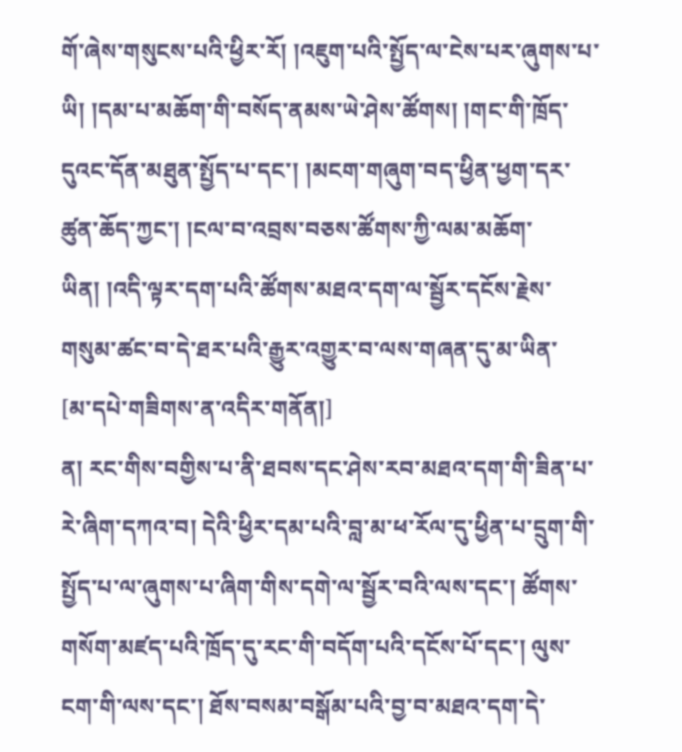གོ་ཞེས་གསུངས་པའི་ཕྱིར་རོ། །འཇུག་པའི་སྤྱོད་ལ་ངེས་པར་ཞུགས་པ་ཡི། །དམ་པ་མཆོག་གི་བསོད་ནམས་ཡེ་ཤེས་ཚོགས། །གང་གི་ཁྲོད་དུའང་དོན་མཐུན་སྤྱོད་པ་དང་། །མངག་གཞུག་བད་ཕྱིན་ཕྱག་དར་ཚུན་ཆོད་ཀྱང་། །ངལ་བ་འབྲས་བཅས་ཚོགས་ཀྱི་ལམ་མཆོག་ཡིན། །འདི་ལྟར་དག་པའི་ཚོགས་མཐའ་དག་ལ་སྦྱོར་དངོས་རྗེས་གསུམ་ཚང་བ་དེ་ཐར་པའི་རྒྱུར་འགྱུར་བ་ལས་གཞན་དུ་མ་ཡིན་
[མ་དཔེ་གཟིགས་ན་འདིར་གནོན།]
ན། རང་གིས་བགྱིས་པ་ནི་ཐབས་དང་ཤེས་རབ་མཐའ་དག་གི་ཟིན་པ་རེ་ཞིག་དཀའ་བ། དེའི་ཕྱིར་དམ་པའི་བླ་མ་ཕ་རོལ་དུ་ཕྱིན་པ་དྲུག་གི་སྤྱོད་པ་ལ་ཞུགས་པ་ཞིག་གིས་དགེ་ལ་སྦྱོར་བའི་ལས་དང་། ཚོགས་གསོག་མཛད་པའི་ཁྲོད་དུ་རང་གི་བདོག་པའི་དངོས་པོ་དང་། ལུས་ངག་གི་ལས་དང་། ཐོས་བསམ་བསྒོམ་པའི་བྱ་བ་མཐའ་དག་དེ་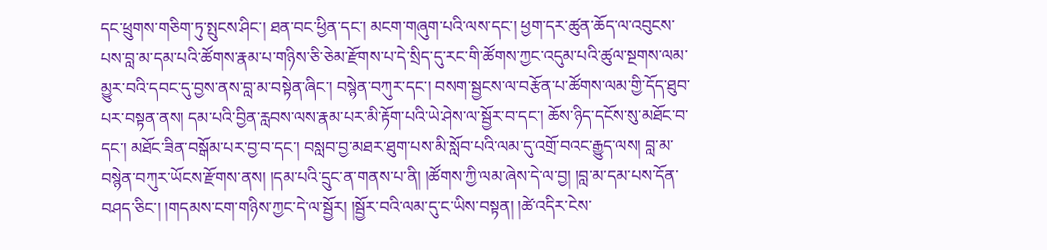དང་ཕྲུགས་གཅིག་ཏུ་སྤུངས་ཤིང་། ཐན་བང་ཕྱིན་དང་། མངག་གཞུག་པའི་ལས་དང་། ཕྱག་དར་ཚུན་ཆོད་ལ་འབུངས་པས་བླ་མ་དམ་པའི་ཚོགས་རྣམ་པ་གཉིས་ཅི་ཅེམ་རྫོགས་པ་དེ་སྲིད་དུ་རང་གི་ཚོགས་ཀྱང་འདུམ་པའི་ཚུལ་སྔགས་ལམ་མྱུར་བའི་དབང་དུ་བྱས་ནས་བླ་མ་བསྟེན་ཞིང་། བསྙེན་བཀུར་དང་། བསག་སྦྱངས་ལ་བརྩོན་པ་ཚོགས་ལམ་གྱི་དོད་ཐུབ་པར་བསྟན་ནས། དམ་པའི་བྱིན་རླབས་ལས་རྣམ་པར་མི་རྟོག་པའི་ཡེ་ཤེས་ལ་སྦྱོར་བ་དང་། ཆོས་ཉིད་དངོས་སུ་མཐོང་བ་དང་། མཐོང་ཟིན་བསྒོམ་པར་བྱ་བ་དང་། བསླབ་བྱ་མཐར་ཐུག་པས་མི་སློབ་པའི་ལམ་དུ་འགྲོ་བའང་རྒྱུད་ལས། བླ་མ་བསྙེན་བཀུར་ཡོངས་རྫོགས་ནས། །དམ་པའི་དྲུང་ན་གནས་པ་ནི། །ཚོགས་ཀྱི་ལམ་ཞེས་དེ་ལ་བྱ། །བླ་མ་དམ་པས་དོན་བཤད་ཅིང་། །གདམས་ངག་གཉིས་ཀྱང་དེ་ལ་སྦྱོར། །སྦྱོར་བའི་ལམ་དུ་ང་ཡིས་བསྟན། །ཚེ་འདིར་ངེས་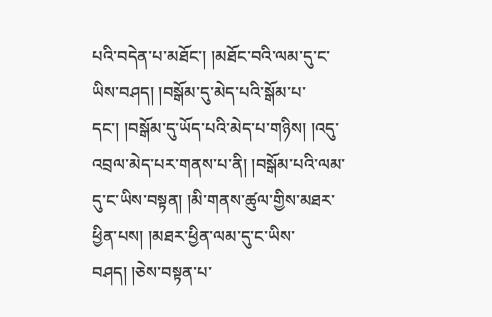པའི་བདེན་པ་མཐོང་། །མཐོང་བའི་ལམ་དུ་ང་ཡིས་བཤད། །བསྒོམ་དུ་མེད་པའི་སྒོམ་པ་དང་། །བསྒོམ་དུ་ཡོད་པའི་མེད་པ་གཉིས། །འདུ་འབྲལ་མེད་པར་གནས་པ་ནི། །བསྒོམ་པའི་ལམ་དུ་ང་ཡིས་བསྟན། །མི་གནས་ཚུལ་གྱིས་མཐར་ཕྱིན་པས། །མཐར་ཕྱིན་ལམ་དུ་ང་ཡིས་བཤད། །ཅེས་བསྟན་པ་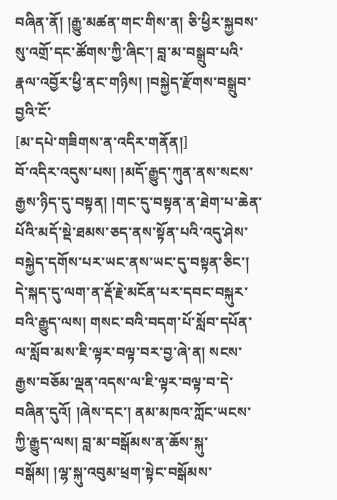བཞིན་ནོ། །རྒྱུ་མཚན་གང་གིས་ན། ཅི་ཕྱིར་སྐྱབས་སུ་འགྲོ་དང་ཚོགས་ཀྱི་ཞིང་། བླ་མ་བསྒྲུབ་པའི་རྣལ་འབྱོར་ཕྱི་ནང་གཉིས། །བསྐྱེད་རྫོགས་བསྒྲུབ་བྱའི་ངོ་
[མ་དཔེ་གཟིགས་ན་འདིར་གནོན།]
བོ་འདིར་འདུས་པས། །མདོ་རྒྱུད་ཀུན་ནས་སངས་རྒྱས་ཉིད་དུ་བསྟན། །གང་དུ་བསྟན་ན་ཐེག་པ་ཆེན་པོའི་མདོ་སྡེ་ཐམས་ཅད་ནས་སྟོན་པའི་འདུ་ཤེས་བསྐྱེད་དགོས་པར་ཡང་ནས་ཡང་དུ་བསྟན་ཅིང་། དེ་སྐད་དུ་ལག་ན་རྡོ་རྗེ་མངོན་པར་དབང་བསྐུར་བའི་རྒྱུད་ལས། གསང་བའི་བདག་པོ་སློབ་དཔོན་ལ་སློབ་མས་ཇི་ལྟར་བལྟ་བར་བྱ་ཞེ་ན། སངས་རྒྱས་བཅོམ་ལྡན་འདས་ལ་ཇི་ལྟར་བལྟ་བ་དེ་བཞིན་དུའོ། །ཞེས་དང་། ནམ་མཁའ་ཀློང་ཡངས་ཀྱི་རྒྱུད་ལས། བླ་མ་བསྒོམས་ན་ཆོས་སྐུ་བསྒོམ། །ལྷ་སྐུ་འབུམ་ཕྲག་སྟེང་བསྒོམས་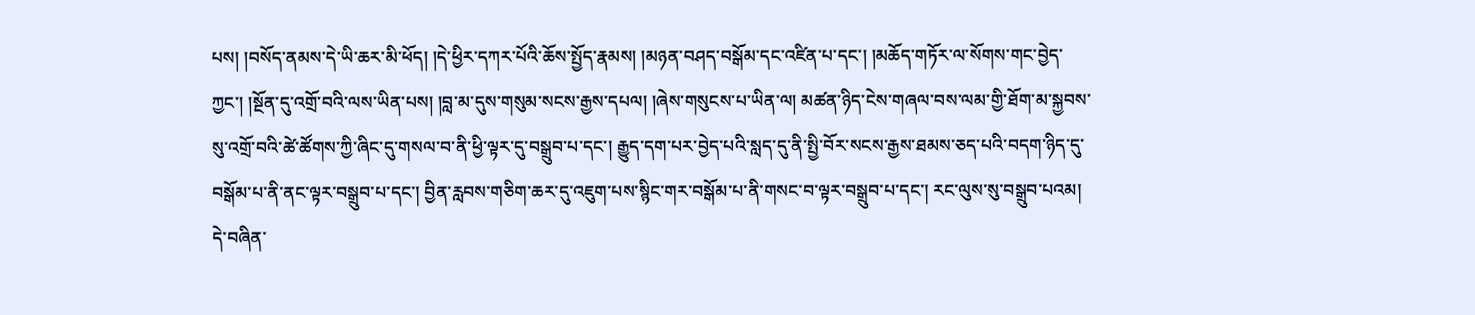པས། །བསོད་ནམས་དེ་ཡི་ཆར་མི་ཕོད། །དེ་ཕྱིར་དཀར་པོའི་ཆོས་སྤྱོད་རྣམས། །མཉན་བཤད་བསྒོམ་དང་འཛིན་པ་དང་། །མཆོད་གཏོར་ལ་སོགས་གང་བྱེད་ཀྱང་། །སྔོན་དུ་འགྲོ་བའི་ལས་ཡིན་པས། །བླ་མ་དུས་གསུམ་སངས་རྒྱས་དཔལ། །ཞེས་གསུངས་པ་ཡིན་ལ། མཚན་ཉིད་ངེས་གཞལ་བས་ལམ་གྱི་ཐོག་མ་སྐྱབས་སུ་འགྲོ་བའི་ཚེ་ཚོགས་ཀྱི་ཞིང་དུ་གསལ་བ་ནི་ཕྱི་ལྟར་དུ་བསྒྲུབ་པ་དང་། རྒྱུད་དག་པར་བྱེད་པའི་སླད་དུ་ནི་སྤྱི་བོར་སངས་རྒྱས་ཐམས་ཅད་པའི་བདག་ཉིད་དུ་བསྒོམ་པ་ནི་ནང་ལྟར་བསྒྲུབ་པ་དང་། བྱིན་རླབས་གཅིག་ཆར་དུ་འཇུག་པས་སྙིང་གར་བསྒོམ་པ་ནི་གསང་བ་ལྟར་བསྒྲུབ་པ་དང་། རང་ལུས་སུ་བསྒྲུབ་པའམ། དེ་བཞིན་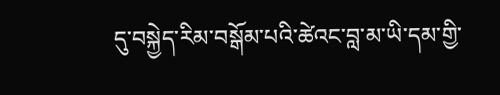དུ་བསྐྱེད་རིམ་བསྒོམ་པའི་ཚེའང་བླ་མ་ཡི་དམ་གྱི་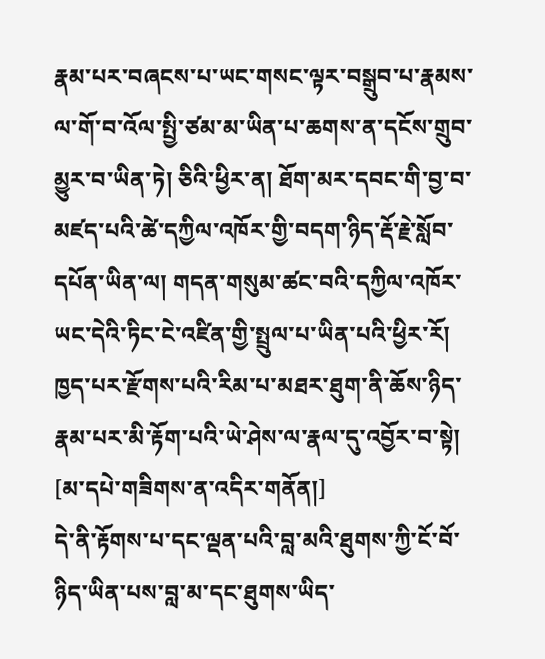རྣམ་པར་བཞངས་པ་ཡང་གསང་ལྟར་བསྒྲུབ་པ་རྣམས་ལ་གོ་བ་འོལ་སྤྱི་ཙམ་མ་ཡིན་པ་ཆགས་ན་དངོས་གྲུབ་མྱུར་བ་ཡིན་ཏེ། ཅིའི་ཕྱིར་ན། ཐོག་མར་དབང་གི་བྱ་བ་མཛད་པའི་ཚེ་དཀྱིལ་འཁོར་གྱི་བདག་ཉིད་རྡོ་རྗེ་སློབ་དཔོན་ཡིན་ལ། གདན་གསུམ་ཚང་བའི་དཀྱིལ་འཁོར་ཡང་དེའི་ཏིང་ངེ་འཛིན་གྱི་སྤྲུལ་པ་ཡིན་པའི་ཕྱིར་རོ། ཁྱད་པར་རྫོགས་པའི་རིམ་པ་མཐར་ཐུག་ནི་ཆོས་ཉིད་རྣམ་པར་མི་རྟོག་པའི་ཡེ་ཤེས་ལ་རྣལ་དུ་འབྱོར་བ་སྟེ།
[མ་དཔེ་གཟིགས་ན་འདིར་གནོན།]
དེ་ནི་རྟོགས་པ་དང་ལྡན་པའི་བླ་མའི་ཐུགས་ཀྱི་ངོ་བོ་ཉིད་ཡིན་པས་བླ་མ་དང་ཐུགས་ཡིད་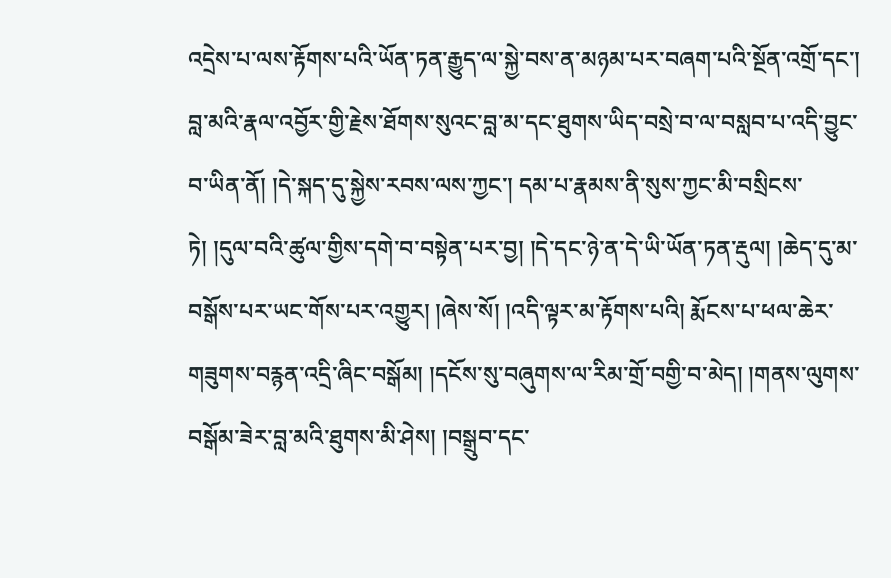འདྲེས་པ་ལས་རྟོགས་པའི་ཡོན་ཏན་རྒྱུད་ལ་སྐྱེ་བས་ན་མཉམ་པར་བཞག་པའི་སྔོན་འགྲོ་དང་། བླ་མའི་རྣལ་འབྱོར་གྱི་རྗེས་ཐོགས་སུའང་བླ་མ་དང་ཐུགས་ཡིད་བསྲེ་བ་ལ་བསླབ་པ་འདི་བྱུང་བ་ཡིན་ནོ། །དེ་སྐད་དུ་སྐྱེས་རབས་ལས་ཀྱང་། དམ་པ་རྣམས་ནི་སུས་ཀྱང་མི་བསྲིངས་ཏེ། །དུལ་བའི་ཚུལ་གྱིས་དགེ་བ་བསྟེན་པར་བྱ། །དེ་དང་ཉེ་ན་དེ་ཡི་ཡོན་ཏན་རྡུལ། །ཆེད་དུ་མ་བསྒོས་པར་ཡང་གོས་པར་འགྱུར། །ཞེས་སོ། །འདི་ལྟར་མ་རྟོགས་པའི། རྨོངས་པ་ཕལ་ཆེར་གཟུགས་བརྙན་འདྲི་ཞིང་བསྒོམ། །དངོས་སུ་བཞུགས་ལ་རིམ་གྲོ་བགྱི་བ་མེད། །གནས་ལུགས་བསྒོམ་ཟེར་བླ་མའི་ཐུགས་མི་ཤེས། །བསྒྲུབ་དང་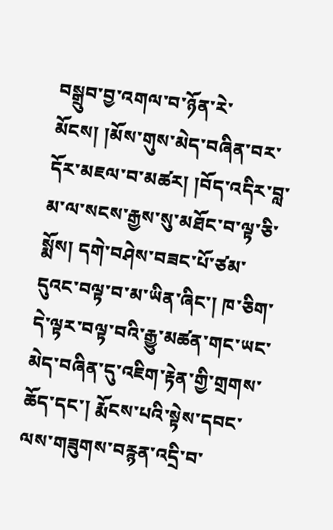བསྒྲུབ་བྱ་འགལ་བ་ཉོན་རེ་མོངས། །མོས་གུས་མེད་བཞིན་བར་དོར་མཇལ་བ་མཚར། །བོད་འདིར་བླ་མ་ལ་སངས་རྒྱས་སུ་མཐོང་བ་ལྟ་ཅི་སྨོས། དགེ་བཤེས་བཟང་པོ་ཙམ་དུའང་བལྟ་བ་མ་ཡིན་ཞིང་། ཁ་ཅིག་དེ་ལྟར་བལྟ་བའི་རྒྱུ་མཚན་གང་ཡང་མེད་བཞིན་དུ་འཇིག་རྟེན་གྱི་གྲགས་ཆོད་དང་། རྨོངས་པའི་སྟེས་དབང་ལས་གཟུགས་བརྙན་འདྲི་བ་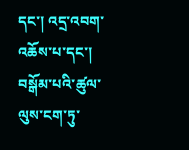དང་། འདྲ་འབག་འཆོས་པ་དང་། བསྒོམ་པའི་ཚུལ་ལུས་ངག་ཏུ་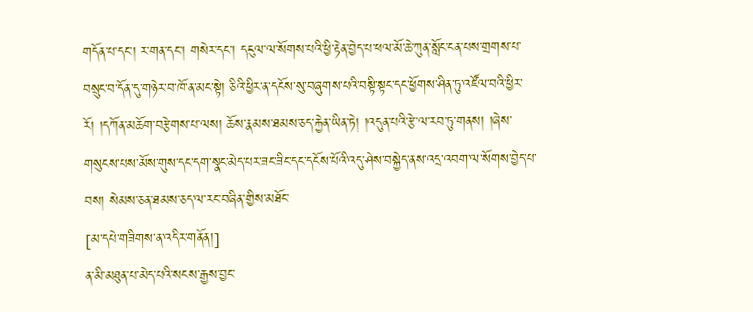གདོན་པ་དང་། ར་གན་དང་། གསེར་དང་། དངུལ་ལ་སོགས་པའི་ཕྱི་རྟེན་བྱེད་པ་ཕལ་མོ་ཆེ་ཀུན་སློང་ངན་པས་གྲགས་པ་བསྲུང་བ་དོན་དུ་གཉེར་བ་ཁོ་ན་མང་སྟེ། ཅིའི་ཕྱིར་ན་དངོས་སུ་བཞུགས་པའི་བསྟི་སྟང་དང་ཕྱོགས་ཤིན་ཏུ་འཛོལ་བའི་ཕྱིར་རོ། །དཀོན་མཆོག་བརྩེགས་པ་ལས། ཆོས་རྣམས་ཐམས་ཅད་རྐྱེན་ཡིན་ཏེ། །འདུན་པའི་རྩེ་ལ་རབ་ཏུ་གནས། །ཞེས་གསུངས་པས་མོས་གུས་དང་དག་སྣང་མེད་པར་ཟང་ཟིང་དང་དངོས་པོའི་འདུ་ཤེས་བསྐྱེད་ནས་འདྲ་འབག་ལ་སོགས་བྱེད་པ་བས། སེམས་ཅན་ཐམས་ཅད་ལ་རང་བཞིན་གྱིས་མཐོང་
[མ་དཔེ་གཟིགས་ན་འདིར་གནོན།]
ན་མི་མཐུན་པ་མེད་པའི་སངས་རྒྱས་བྱང་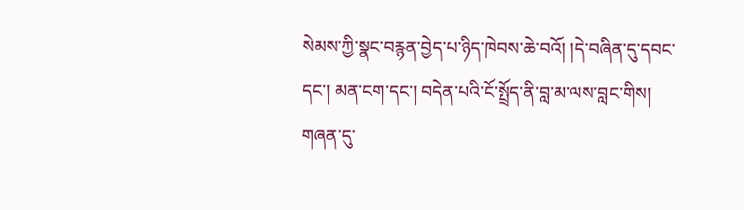སེམས་ཀྱི་སྣང་བརྙན་བྱེད་པ་ཉིད་ཁེབས་ཆེ་བའོ། །དེ་བཞིན་དུ་དབང་དང་། མན་ངག་དང་། བདེན་པའི་ངོ་སྤྲོད་ནི་བླ་མ་ལས་བླང་གིས། གཞན་དུ་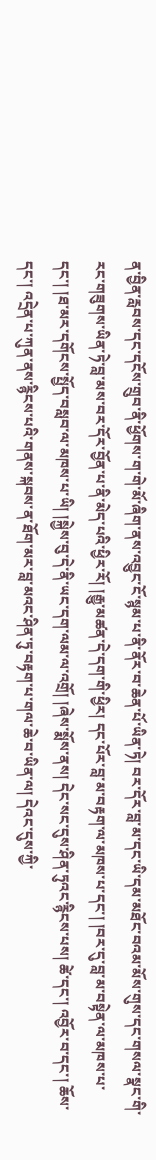ན་བྱིན་རླབས་དང་དངོས་གྲུབ་ནི་ཕྱོགས་ག་གེ་མོ་ཞིག་ནས་འབྱུང་ངོ་སྙམ་པ་ནི་ནོར་བ་ཆེན་པོ་ཡིན་ཏེ། བར་དོར་བླ་མ་དང་ཡི་དམ་མཐོང་བའམ་མོས་གུས་དང་གསལ་སྣང་གི་རང་གཟུགས་ཡིན་ཏེ་བླ་མས་བར་དོར་བྱོན་པ་ནི་མེད་པའི་ཕྱིར་རོ། །རྒྱུ་མཚན་དེ་དག་གི་ཕྱིར། དང་པོར་བླ་མ་བརྟག་ལ་མཁས་པ་དང་། །བར་དུ་བླ་མ་བསྟེན་ལ་མཁས་པ་དང་། །ཐ་མར་དགོངས་སྤྱོད་བསླབ་ལ་མཁས་པ་ཡི། །སྐྱེས་བུ་དེ་ནི་ཡང་དག་ལམ་ལ་འགྲོ། །ཞེས་སྨོས་ནས། དེང་སང་དུས་ཤིན་ཏུའང་རྙིངས་པས། ཚེ་དང་། འབྱོར་བ་དང་། ཆོས་དང་། འདྲེན་པ་ཀུན་ནས་རྙིངས་པའི་གནས་སྐབས་ན་ཐོག་མར་བླ་མའང་ཤིན་ཏུ་བརྟག་པ་གལ་ཆེ་བ་ཡིན་ལ། དེའང་དུས་ཀྱི་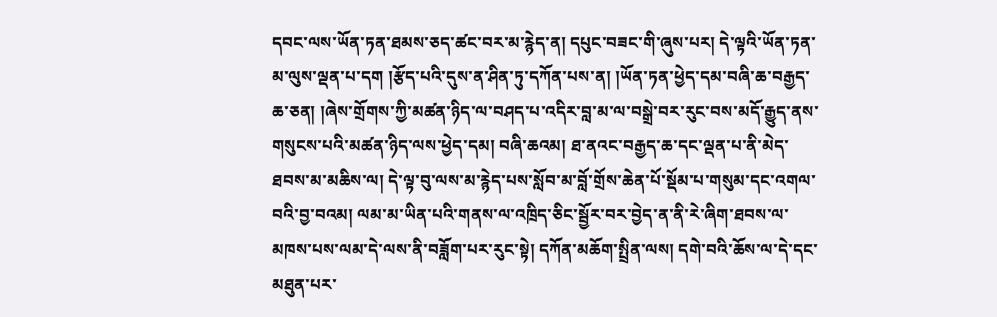དབང་ལས་ཡོན་ཏན་ཐམས་ཅད་ཚང་བར་མ་རྙེད་ན། དཔུང་བཟང་གི་ཞུས་པར། དེ་ལྟའི་ཡོན་ཏན་མ་ལུས་ལྡན་པ་དག །རྩོད་པའི་དུས་ན་ཤིན་ཏུ་དཀོན་པས་ན། །ཡོན་ཏན་ཕྱེད་དམ་བཞི་ཆ་བརྒྱད་ཆ་ཅན། །ཞེས་གྲོགས་ཀྱི་མཚན་ཉིད་ལ་བཤད་པ་འདིར་བླ་མ་ལ་བསྒྲེ་བར་རུང་བས་མདོ་རྒྱུད་ནས་གསུངས་པའི་མཚན་ཉིད་ལས་ཕྱེད་དམ། བཞི་ཆའམ། ཐ་ནའང་བརྒྱད་ཆ་དང་ལྡན་པ་ནི་མེད་ཐབས་མ་མཆིས་ལ། དེ་ལྟ་བུ་ལས་མ་རྙེད་པས་སློབ་མ་བློ་གྲོས་ཆེན་པོ་སྡོམ་པ་གསུམ་དང་འགལ་བའི་བྱ་བའམ། ལམ་མ་ཡིན་པའི་གནས་ལ་འཁྲིད་ཅིང་སྦྱོར་བར་བྱེད་ན་ནི་རེ་ཞིག་ཐབས་ལ་མཁས་པས་ལམ་དེ་ལས་ནི་བཟློག་པར་རུང་སྟེ། དཀོན་མཆོག་སྤྲིན་ལས། དགེ་བའི་ཆོས་ལ་དེ་དང་མཐུན་པར་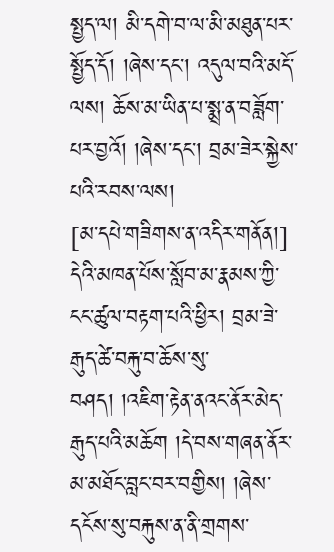སྤྱད་ལ། མི་དགེ་བ་ལ་མི་མཐུན་པར་སྤྱོད་དོ། །ཞེས་དང་། འདུལ་བའི་མདོ་ལས། ཆོས་མ་ཡིན་པ་སྨྲ་ན་བཟློག་པར་བྱའོ། །ཞེས་དང་། བྲམ་ཟེར་སྐྱེས་པའི་རབས་ལས།
[མ་དཔེ་གཟིགས་ན་འདིར་གནོན།]
དེའི་མཁན་པོས་སློབ་མ་རྣམས་ཀྱི་ངང་ཚུལ་བརྟག་པའི་ཕྱིར། བྲམ་ཟེ་རྒུད་ཚེ་བརྐུ་བ་ཆོས་སུ་བཤད། །འཇིག་རྟེན་ནའང་ནོར་མེད་རྒུད་པའི་མཆོག །དེ་བས་གཞན་ནོར་མ་མཐོང་བླང་བར་བགྱིས། །ཞེས་དངོས་སུ་བརྐུས་ན་ནི་གྲགས་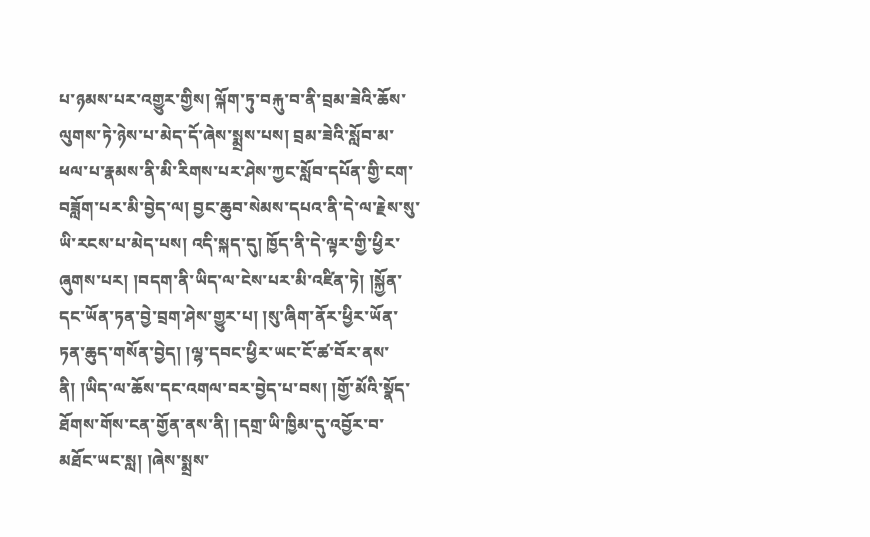པ་ཉམས་པར་འགྱུར་གྱིས། ལྐོག་ཏུ་བརྐུ་བ་ནི་བྲམ་ཟེའི་ཆོས་ལུགས་ཏེ་ཉེས་པ་མེད་དོ་ཞེས་སྨྲས་པས། བྲམ་ཟེའི་སློབ་མ་ཕལ་པ་རྣམས་ནི་མི་རིགས་པར་ཤེས་ཀྱང་སློབ་དཔོན་གྱི་ངག་བཟློག་པར་མི་བྱེད་ལ། བྱང་ཆུབ་སེམས་དཔའ་ནི་དེ་ལ་རྗེས་སུ་ཡི་རངས་པ་མེད་པས། འདི་སྐད་དུ། ཁྱོད་ནི་དེ་ལྟར་གྱི་ཕྱིར་ཞུགས་པར། །བདག་ནི་ཡིད་ལ་ངེས་པར་མི་འཛིན་ཏེ། །སྐྱོན་དང་ཡོན་ཏན་བྱེ་བྲག་ཤེས་གྱུར་པ། །སུ་ཞིག་ནོར་ཕྱིར་ཡོན་ཏན་ཆུད་གསོན་བྱེད། །ལྷ་དབང་ཕྱིར་ཡང་ངོ་ཚ་བོར་ནས་ནི། །ཡིད་ལ་ཆོས་དང་འགལ་བར་བྱེད་པ་བས། །གྱོ་མོའི་སྣོད་ཐོགས་གོས་ངན་གྱོན་ནས་ནི། །དགྲ་ཡི་ཁྱིམ་དུ་འབྱོར་བ་མཐོང་ཡང་སླ། །ཞེས་སྨྲས་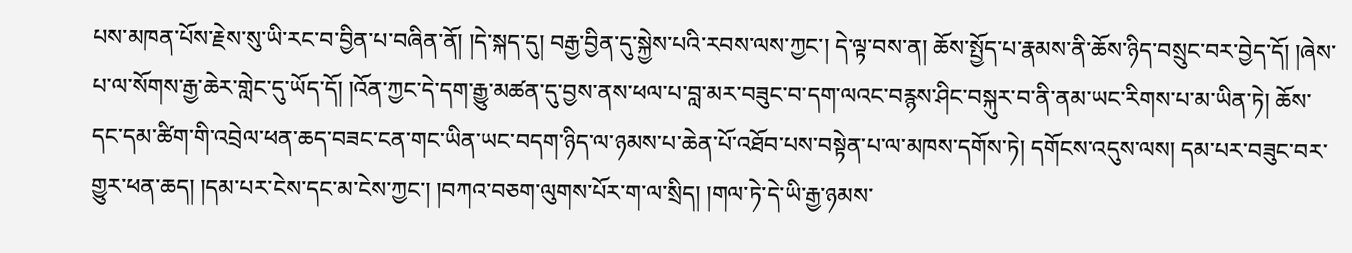པས་མཁན་པོས་རྗེས་སུ་ཡི་རང་བ་བྱིན་པ་བཞིན་ནོ། །དེ་སྐད་དུ། བརྒྱ་བྱིན་དུ་སྐྱེས་པའི་རབས་ལས་ཀྱང་། དེ་ལྟ་བས་ན། ཆོས་སྤྱོད་པ་རྣམས་ནི་ཆོས་ཉིད་བསྲུང་བར་བྱེད་དོ། །ཞེས་པ་ལ་སོགས་རྒྱ་ཆེར་གླེང་དུ་ཡོད་དོ། །འོན་ཀྱང་དེ་དག་རྒྱུ་མཚན་དུ་བྱས་ནས་ཕལ་པ་བླ་མར་བཟུང་བ་དག་ལའང་བརྙས་ཤིང་བསྐུར་བ་ནི་ནམ་ཡང་རིགས་པ་མ་ཡིན་ཏེ། ཆོས་དང་དམ་ཚིག་གི་འབྲེལ་ཕན་ཆད་བཟང་ངན་གང་ཡིན་ཡང་བདག་ཉིད་ལ་ཉམས་པ་ཆེན་པོ་འཐོབ་པས་བསྟེན་པ་ལ་མཁས་དགོས་ཏེ། དགོངས་འདུས་ལས། དམ་པར་བཟུང་བར་གྱུར་ཕན་ཆད། །དམ་པར་ངེས་དང་མ་ངེས་ཀྱང་། །བཀའ་བཅག་ལུགས་པོར་ག་ལ་སྲིད། །གལ་ཏེ་དེ་ཡི་རྒྱ་ཉམས་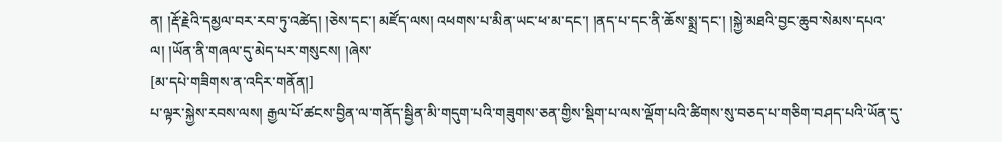ན། །རྡོ་རྗེའི་དམྱལ་བར་རབ་ཏུ་འཚེད། །ཅེས་དང་། མཛོད་ལས། འཕགས་པ་མིན་ཡང་ཕ་མ་དང་། །ནད་པ་དང་ནི་ཆོས་སྨྲ་དང་། །སྐྱེ་མཐའི་བྱང་ཆུབ་སེམས་དཔའ་ལ། །ཡོན་ནི་གཞལ་དུ་མེད་པར་གསུངས། །ཞེས་
[མ་དཔེ་གཟིགས་ན་འདིར་གནོན།]
པ་ལྟར་སྐྱེས་རབས་ལས། རྒྱལ་པོ་ཚངས་བྱིན་ལ་གནོད་སྦྱིན་མི་གདུག་པའི་གཟུགས་ཅན་གྱིས་སྡིག་པ་ལས་ལྡོག་པའི་ཚིགས་སུ་བཅད་པ་གཅིག་བཤད་པའི་ཡོན་དུ་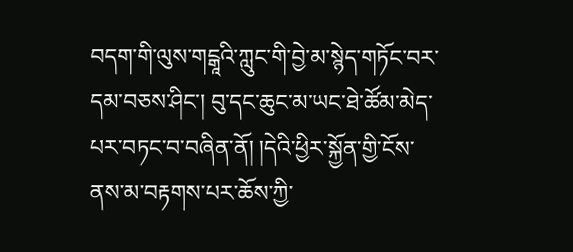བདག་གི་ལུས་གངྒཱའི་ཀླུང་གི་བྱེ་མ་སྙེད་གཏོང་བར་དམ་བཅས་ཤིང་། བུ་དང་ཆུང་མ་ཡང་ཐེ་ཚོམ་མེད་པར་བཏང་བ་བཞིན་ནོ། །དེའི་ཕྱིར་སྐྱོན་གྱི་ངོས་ནས་མ་བརྟགས་པར་ཆོས་ཀྱི་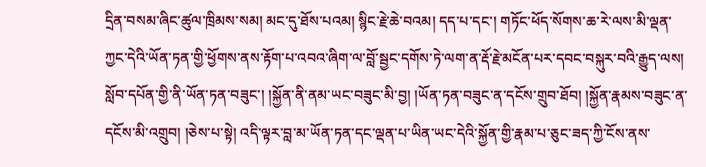དྲིན་བསམ་ཞིང་ཚུལ་ཁྲིམས་སམ། མང་དུ་ཐོས་པའམ། སྙིང་རྗེ་ཆེ་བའམ། དད་པ་དང་། གཏོང་ཕོད་སོགས་ཆ་རེ་ལས་མི་ལྡན་ཀྱང་དེའི་ཡོན་ཏན་གྱི་ཕྱོགས་ནས་རྟོག་པ་འབའ་ཞིག་ལ་བློ་སྦྱང་དགོས་ཏེ་ལག་ན་རྡོ་རྗེ་མངོན་པར་དབང་བསྐུར་བའི་རྒྱུད་ལས། སློབ་དཔོན་གྱི་ནི་ཡོན་ཏན་བཟུང་། །སྐྱོན་ནི་ནམ་ཡང་བཟུང་མི་བྱ། །ཡོན་ཏན་བཟུང་ན་དངོས་གྲུབ་ཐོབ། །སྐྱོན་རྣམས་བཟུང་ན་དངོས་མི་འགྲུབ། །ཅེས་པ་སྟེ། འདི་ལྟར་བླ་མ་ཡོན་ཏན་དང་ལྡན་པ་ཡིན་ཡང་དེའི་སྐྱོན་གྱི་རྣམ་པ་ཅུང་ཟད་ཀྱི་ངོས་ནས་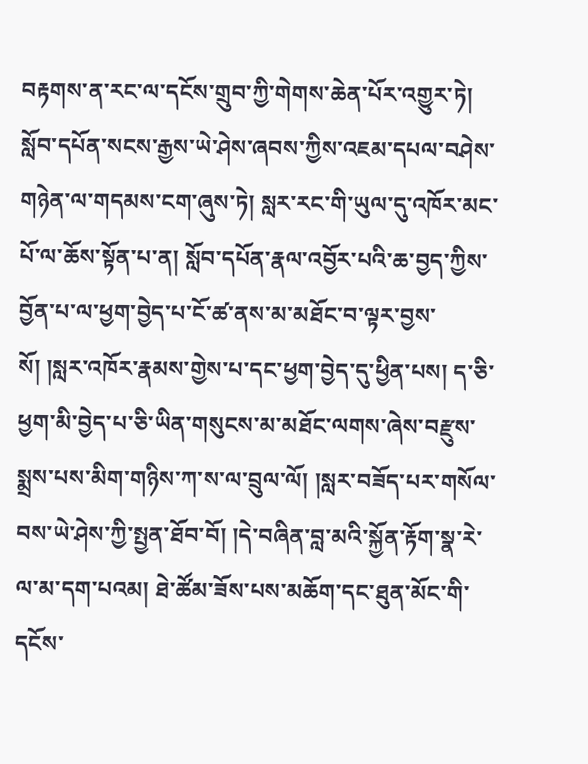བརྟགས་ན་རང་ལ་དངོས་གྲུབ་ཀྱི་གེགས་ཆེན་པོར་འགྱུར་ཏེ། སློབ་དཔོན་སངས་རྒྱས་ཡེ་ཤེས་ཞབས་ཀྱིས་འཇམ་དཔལ་བཤེས་གཉེན་ལ་གདམས་ངག་ཞུས་ཏེ། སླར་རང་གི་ཡུལ་དུ་འཁོར་མང་པོ་ལ་ཆོས་སྟོན་པ་ན། སློབ་དཔོན་རྣལ་འབྱོར་པའི་ཆ་བྱད་ཀྱིས་བྱོན་པ་ལ་ཕྱག་བྱེད་པ་ངོ་ཚ་ནས་མ་མཐོང་བ་ལྟར་བྱས་སོ། །སླར་འཁོར་རྣམས་གྱེས་པ་དང་ཕྱག་བྱེད་དུ་ཕྱིན་པས། ད་ཅི་ཕྱག་མི་བྱེད་པ་ཅི་ཡིན་གསུངས་མ་མཐོང་ལགས་ཞེས་བརྫུས་སྨྲས་པས་མིག་གཉིས་ཀ་ས་ལ་བྲུལ་ལོ། །སླར་བཟོད་པར་གསོལ་བས་ཡེ་ཤེས་ཀྱི་སྤྱན་ཐོབ་བོ། །དེ་བཞིན་བླ་མའི་སྐྱོན་རྟོག་སྣ་རེ་ལ་མ་དག་པའམ། ཐེ་ཚོམ་ཟོས་པས་མཆོག་དང་ཐུན་མོང་གི་དངོས་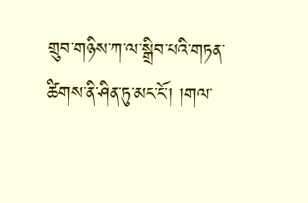གྲུབ་གཉིས་ཀ་ལ་སྒྲིབ་པའི་གཏན་ཚིགས་ནི་ཤིན་ཏུ་མང་ངོ་། །གལ་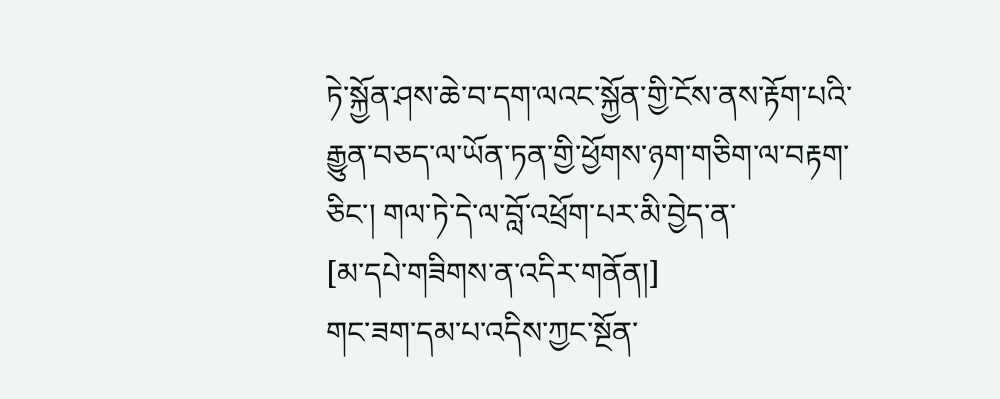ཏེ་སྐྱོན་ཤས་ཆེ་བ་དག་ལའང་སྐྱོན་གྱི་ངོས་ནས་རྟོག་པའི་རྒྱུན་བཅད་ལ་ཡོན་ཏན་གྱི་ཕྱོགས་ཉག་གཅིག་ལ་བརྟག་ཅིང་། གལ་ཏེ་དེ་ལ་བློ་འཕྲོག་པར་མི་བྱེད་ན་
[མ་དཔེ་གཟིགས་ན་འདིར་གནོན།]
གང་ཟག་དམ་པ་འདིས་ཀྱང་སྔོན་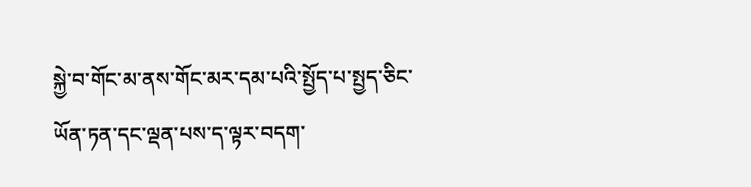སྐྱེ་བ་གོང་མ་ནས་གོང་མར་དམ་པའི་སྤྱོད་པ་སྤྱད་ཅིང་ཡོན་ཏན་དང་ལྡན་པས་ད་ལྟར་བདག་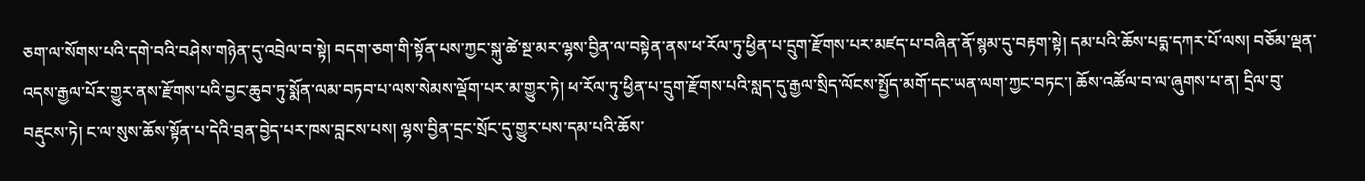ཅག་ལ་སོགས་པའི་དགེ་བའི་བཤེས་གཉེན་དུ་འབྲེལ་བ་སྟེ། བདག་ཅག་གི་སྟོན་པས་ཀྱང་སྐུ་ཚེ་སྔ་མར་ལྷས་བྱིན་ལ་བསྟེན་ནས་ཕ་རོལ་ཏུ་ཕྱིན་པ་དྲུག་རྫོགས་པར་མཛད་པ་བཞིན་ནོ་སྙམ་དུ་བརྟག་སྟེ། དམ་པའི་ཆོས་པདྨ་དཀར་པོ་ལས། བཅོམ་ལྡན་འདས་རྒྱལ་པོར་གྱུར་ནས་རྫོགས་པའི་བྱང་ཆུབ་ཏུ་སྨོན་ལམ་བཏབ་པ་ལས་སེམས་ལྡོག་པར་མ་གྱུར་ཏེ། ཕ་རོལ་ཏུ་ཕྱིན་པ་དྲུག་རྫོགས་པའི་སླད་དུ་རྒྱལ་སྲིད་ལོངས་སྤྱོད་མགོ་དང་ཡན་ལག་ཀྱང་བཏང་། ཆོས་འཚོལ་བ་ལ་ཞུགས་པ་ན། དྲིལ་བུ་བརྡུངས་ཏེ། ང་ལ་སུས་ཆོས་སྟོན་པ་དེའི་བྲན་བྱེད་པར་ཁས་བླངས་པས། ལྷས་བྱིན་དྲང་སྲོང་དུ་གྱུར་པས་དམ་པའི་ཆོས་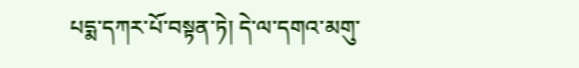པདྨ་དཀར་པོ་བསྟན་ཏེ། དེ་ལ་དགའ་མགུ་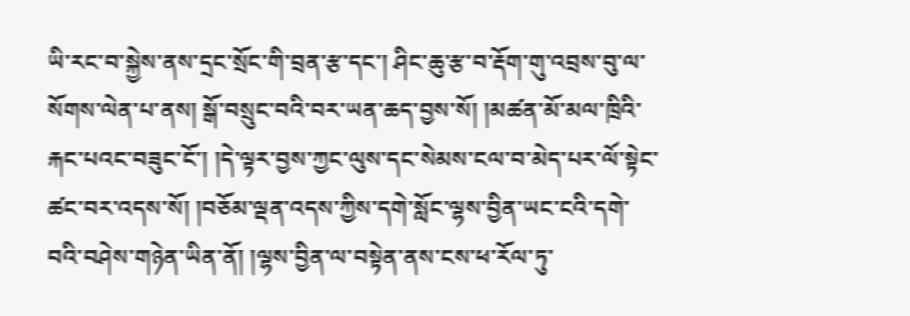ཡི་རང་བ་སྐྱེས་ནས་དྲང་སྲོང་གི་བྲན་རྩ་དང་། ཤིང་ཆུ་རྩ་བ་རྡོག་གུ་འབྲས་བུ་ལ་སོགས་ལེན་པ་ནས། སྒོ་བསྲུང་བའི་བར་ཡན་ཆད་བྱས་སོ། །མཚན་མོ་མལ་ཁྲིའི་རྐང་པའང་བཟུང་ངོ་། །དེ་ལྟར་བྱས་ཀྱང་ལུས་དང་སེམས་ངལ་བ་མེད་པར་ལོ་སྟེང་ཚང་བར་འདས་སོ། །བཅོམ་ལྡན་འདས་ཀྱིས་དགེ་སློང་ལྷས་བྱིན་ཡང་ངའི་དགེ་བའི་བཤེས་གཉེན་ཡིན་ནོ། །ལྷས་བྱིན་ལ་བསྟེན་ནས་ངས་ཕ་རོལ་ཏུ་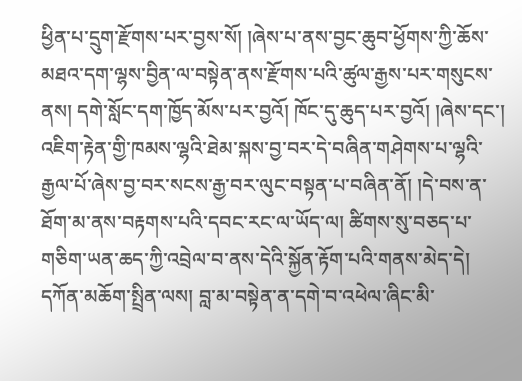ཕྱིན་པ་དྲུག་རྫོགས་པར་བྱས་སོ། །ཞེས་པ་ནས་བྱང་ཆུབ་ཕྱོགས་ཀྱི་ཆོས་མཐའ་དག་ལྷས་བྱིན་ལ་བསྟེན་ནས་རྫོགས་པའི་ཚུལ་རྒྱས་པར་གསུངས་ནས། དགེ་སློང་དག་ཁྱོད་མོས་པར་བྱའོ། ཁོང་དུ་ཆུད་པར་བྱའོ། །ཞེས་དང་། འཇིག་རྟེན་གྱི་ཁམས་ལྷའི་ཐེམ་སྐས་བྱ་བར་དེ་བཞིན་གཤེགས་པ་ལྷའི་རྒྱལ་པོ་ཞེས་བྱ་བར་སངས་རྒྱ་བར་ལུང་བསྟན་པ་བཞིན་ནོ། །དེ་བས་ན་ཐོག་མ་ནས་བརྟགས་པའི་དབང་རང་ལ་ཡོད་ལ། ཚིགས་སུ་བཅད་པ་གཅིག་ཡན་ཆད་ཀྱི་འབྲེལ་བ་ནས་དེའི་སྐྱོན་རྟོག་པའི་གནས་མེད་དེ། དཀོན་མཆོག་སྤྲིན་ལས། བླ་མ་བསྟེན་ན་དགེ་བ་འཕེལ་ཞིང་མི་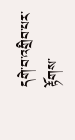དགེ་བ་འགྲིབ་པར་རྟོགས་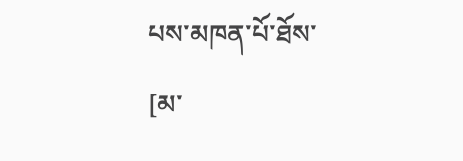པས་མཁན་པོ་ཐོས་
[མ་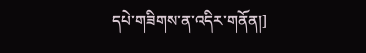དཔེ་གཟིགས་ན་འདིར་གནོན།]